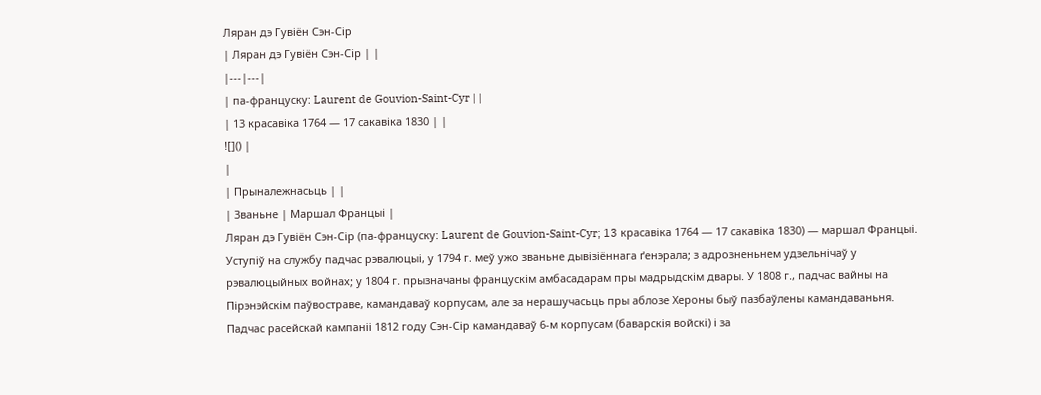Ляран дэ Гувіён Сэн-Сір
| Ляран дэ Гувіён Сэн-Сір | |
|---|---|
| па-француску: Laurent de Gouvion-Saint-Cyr | |
| 13 красавіка 1764 — 17 сакавіка 1830 | |
![]() |
|
| Прыналежнасьць | |
| Званьне | Маршал Францыі |
Ляран дэ Гувіён Сэн-Сір (па-француску: Laurent de Gouvion-Saint-Cyr; 13 красавіка 1764 — 17 сакавіка 1830) — маршал Францыі.
Уступіў на службу падчас рэвалюцыі, у 1794 г. меў ужо званьне дывізіённага ґенэрала; з адрозненьнем удзельнічаў у рэвалюцыйных войнах; у 1804 г. прызначаны францускім амбасадарам пры мадрыдскім двары. У 1808 г., падчас вайны на Пірэнэйскім паўвостраве, камандаваў корпусам, але за нерашучасьць пры аблозе Хероны быў пазбаўлены камандаваньня. Падчас расейскай кампаніі 1812 году Сэн-Сір камандаваў 6-м корпусам (баварскія войскі) і за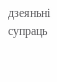дзеяньні супраць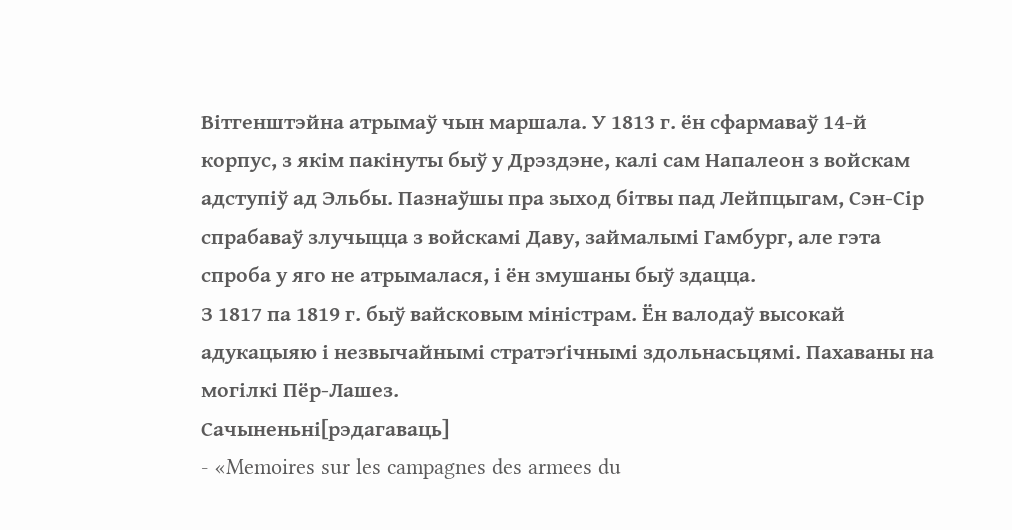Вітгенштэйна атрымаў чын маршала. У 1813 г. ён сфармаваў 14-й корпус, з якім пакінуты быў у Дрэздэне, калі сам Напалеон з войскам адступіў ад Эльбы. Пазнаўшы пра зыход бітвы пад Лейпцыгам, Сэн-Сір спрабаваў злучыцца з войскамі Даву, займалымі Гамбург, але гэта спроба у яго не атрымалася, і ён змушаны быў здацца.
З 1817 па 1819 г. быў вайсковым міністрам. Ён валодаў высокай адукацыяю і незвычайнымі стратэґічнымі здольнасьцямі. Пахаваны на могілкі Пёр-Лашез.
Сачыненьні[рэдагаваць]
- «Memoires sur les campagnes des armees du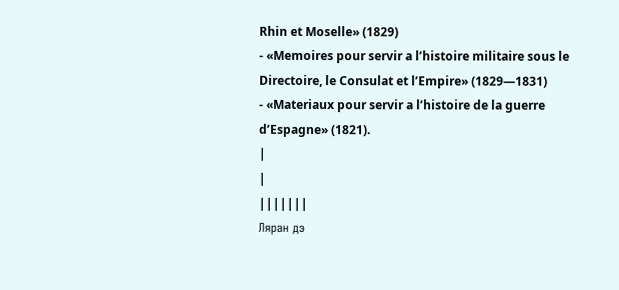Rhin et Moselle» (1829)
- «Memoires pour servir a l’histoire militaire sous le Directoire, le Consulat et l’Empire» (1829—1831)
- «Materiaux pour servir a l’histoire de la guerre d’Espagne» (1821).
|
|
|||||||
Ляран дэ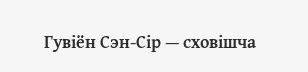Гувіён Сэн-Сір — сховішча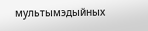мультымэдыйных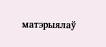матэрыялаў